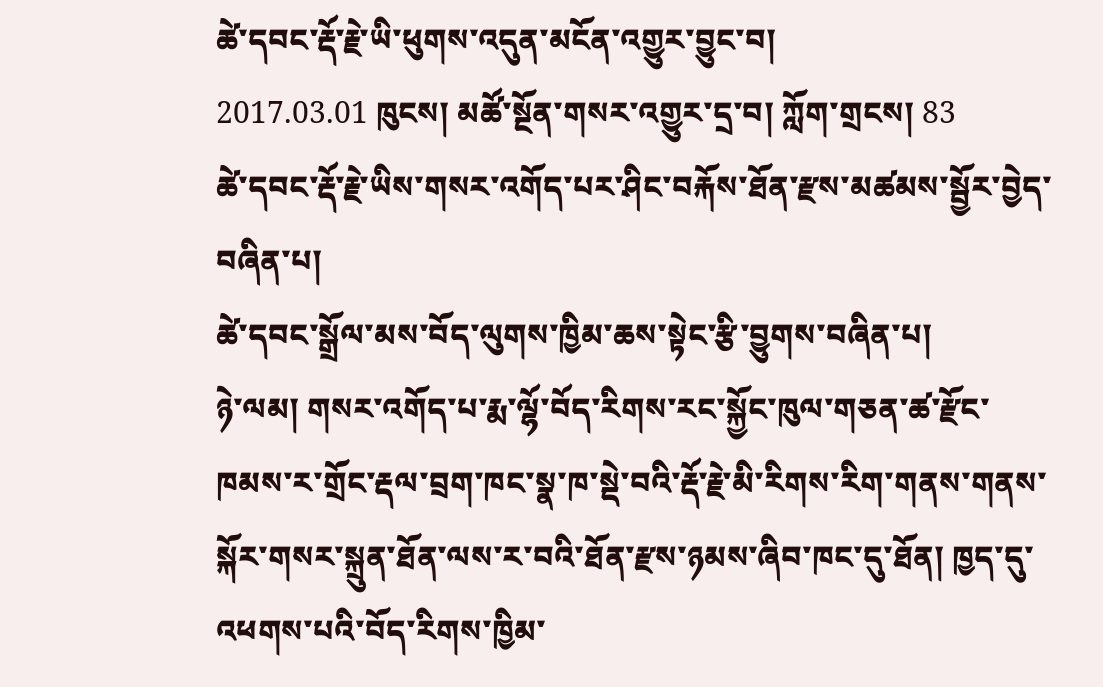ཚེ་དབང་རྡོ་རྗེ་ཡི་ཕུགས་འདུན་མངོན་འགྱུར་བྱུང་བ།
2017.03.01 ཁུངས། མཚོ་སྔོན་གསར་འགྱུར་དྲ་བ། ཀློག་གྲངས། 83
ཚེ་དབང་རྡོ་རྗེ་ཡིས་གསར་འགོད་པར་ཤིང་བརྐོས་ཐོན་རྫས་མཚམས་སྦྱོར་བྱེད་བཞིན་པ།
ཚེ་དབང་སྒྲོལ་མས་བོད་ལུགས་ཁྱིམ་ཆས་སྟེང་རྩི་བྱུགས་བཞིན་པ།
ཉེ་ལམ། གསར་འགོད་པ་རྨ་ལྷོ་བོད་རིགས་རང་སྐྱོང་ཁུལ་གཅན་ཚ་རྫོང་ཁམས་ར་གྲོང་རྡལ་བྲག་ཁང་སྣ་ཁ་སྡེ་བའི་རྡོ་རྗེ་མི་རིགས་རིག་གནས་གནས་སྐོར་གསར་སྐྲུན་ཐོན་ལས་ར་བའི་ཐོན་རྫས་ཉམས་ཞིབ་ཁང་དུ་ཐོན། ཁྱད་དུ་འཕགས་པའི་བོད་རིགས་ཁྱིམ་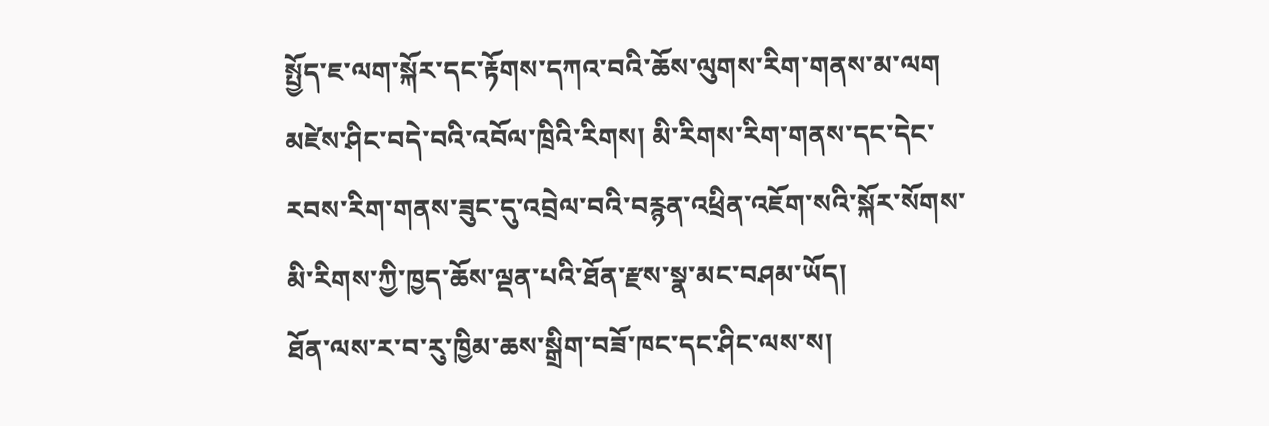སྤྱོད་ཇ་ལག་སྐོར་དང་རྟོགས་དཀའ་བའི་ཆོས་ལུགས་རིག་གནས་མ་ལག མཛེས་ཤིང་བདེ་བའི་འབོལ་ཁྲིའི་རིགས། མི་རིགས་རིག་གནས་དང་དེང་རབས་རིག་གནས་ཟུང་དུ་འབྲེལ་བའི་བརྙན་འཕྲིན་འཇོག་སའི་སྐོར་སོགས་མི་རིགས་ཀྱི་ཁྱད་ཆོས་ལྡན་པའི་ཐོན་རྫས་སྣ་མང་བཤམ་ཡོད།
ཐོན་ལས་ར་བ་རུ་ཁྱིམ་ཆས་སྒྲིག་བཟོ་ཁང་དང་ཤིང་ལས་ས།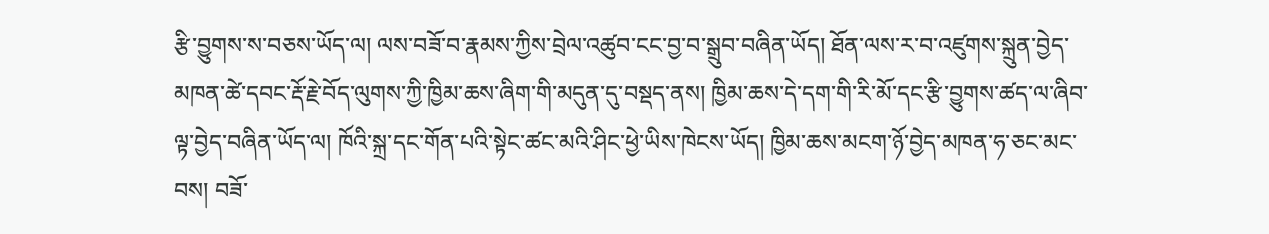རྩི་བྱུགས་ས་བཅས་ཡོད་ལ། ལས་བཟོ་བ་རྣམས་ཀྱིས་བྲེལ་འཚུབ་ངང་བྱ་བ་སྒྲུབ་བཞིན་ཡོད། ཐོན་ལས་ར་བ་འཛུགས་སྐྲུན་བྱེད་མཁན་ཚེ་དབང་རྡོ་རྗེ་བོད་ལུགས་ཀྱི་ཁྱིམ་ཆས་ཞིག་གི་མདུན་དུ་བསྡད་ནས། ཁྱིམ་ཆས་དེ་དག་གི་རི་མོ་དང་རྩི་བྱུགས་ཚད་ལ་ཞིབ་ལྟ་བྱེད་བཞིན་ཡོད་ལ། ཁོའི་སྐྲ་དང་གོན་པའི་སྟེང་ཚང་མའི་ཤིང་ཕྱེ་ཡིས་ཁེངས་ཡོད། ཁྱིམ་ཆས་མངག་ཉོ་བྱེད་མཁན་ཧ་ཅང་མང་བས། བཟོ་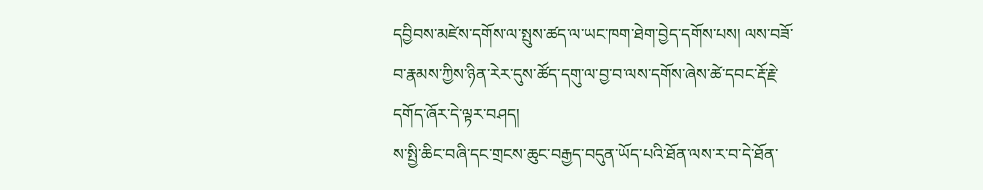དབྱིབས་མཛེས་དགོས་ལ་སྤུས་ཚད་ལ་ཡང་ཁག་ཐེག་བྱེད་དགོས་པས། ལས་བཟོ་བ་རྣམས་ཀྱིས་ཉིན་རེར་དུས་ཚོད་དགུ་ལ་བྱ་བ་ལས་དགོས་ཞེས་ཚེ་དབང་རྡོ་རྗེ་དགོད་ཞོར་དེ་ལྟར་བཤད།
ས་སྤྱི་ཆིང་བཞི་དང་གྲངས་ཆུང་བརྒྱད་བདུན་ཡོད་པའི་ཐོན་ལས་ར་བ་དེ་ཐོན་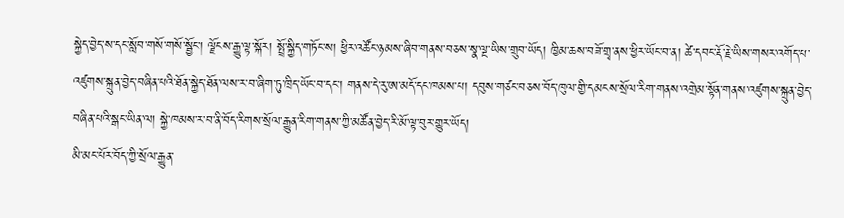སྐྱེད་བྱེད་ས་དང་སློབ་གསོ་གསོ་སྦྱོང་། ལྗོངས་རྒྱུ་ལྟ་སྐོར། སྤྲོ་སྐྱིད་གཏོང་ས། ཕྱིར་འཚོང་ཉམས་ཞིབ་གནས་བཅས་སྣ་ལྔ་ཡིས་གྲུབ་ཡོད། ཁྱིམ་ཆས་བཟོ་གྲྭ་ནས་ཕྱིར་ཡོང་བ་ན། ཚེ་དབང་རྡོ་རྗེ་ཡིས་གསར་འགོད་པ་འཛུགས་སྐྲུན་བྱེད་བཞིན་པའི་ཐོན་སྐྱེད་ཐོན་ལས་ར་བ་ཞིག་ཏུ་ཁྲིད་ཡོང་བ་དང་། གནས་དེ་རུ་ཨ་མདོ་དང་ཁམས་པ། དབུས་གཙང་བཅས་བོད་ཁུལ་གྱི་དམངས་སྲོལ་རིག་གནས་འགྲེམ་སྟོན་གནས་འཛུགས་སྐྲུན་བྱེད་བཞིན་པའི་སྒང་ཡིན་ལ། སྐྱེ་ཁམས་ར་བ་ནི་བོད་རིགས་སྲོལ་རྒྱུན་རིག་གནས་ཀྱི་མཚོན་བྱེད་རི་མོ་ལྟ་བུར་གྱུར་ཡོད།
མི་མང་པོར་བོད་ཀྱི་སྲོལ་རྒྱུན་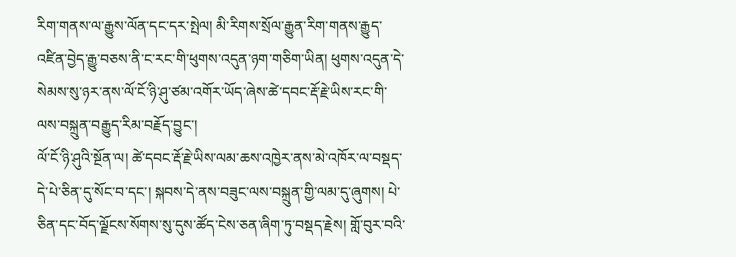རིག་གནས་ལ་རྒྱུས་ལོན་དང་དར་སྤེལ། མི་རིགས་སྲོལ་རྒྱུན་རིག་གནས་རྒྱུད་འཛིན་བྱེད་རྒྱུ་བཅས་ནི་ང་རང་གི་ཕུགས་འདུན་ཉག་གཅིག་ཡིན། ཕུགས་འདུན་དེ་སེམས་སུ་ཉར་ནས་ལོ་ངོ་ཉི་ཤུ་ཙམ་འགོར་ཡོད་ཞེས་ཚེ་དབང་རྡོ་རྗེ་ཡིས་རང་གི་ལས་བསྐྲུན་བརྒྱུད་རིམ་བརྗོད་བྱུང་།
ལོ་ངོ་ཉི་ཤུའི་སྔོན་ལ། ཚེ་དབང་རྡོ་རྗེ་ཡིས་ལམ་ཆས་འཁྱེར་ནས་མེ་འཁོར་ལ་བསྡད་དེ་པེ་ཅིན་དུ་སོང་བ་དང་། སྐབས་དེ་ནས་བཟུང་ལས་བསྐྲུན་གྱི་ལམ་དུ་ཞུགས། པེ་ཅིན་དང་བོད་ལྗོངས་སོགས་སུ་དུས་ཚོད་ངེས་ཅན་ཞིག་ཏུ་བསྡད་རྗེས། གློ་བུར་བའི་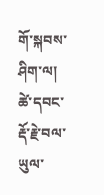གོ་སྐབས་ཤིག་ལ། ཚེ་དབང་རྡོ་རྗེ་བལ་ཡུལ་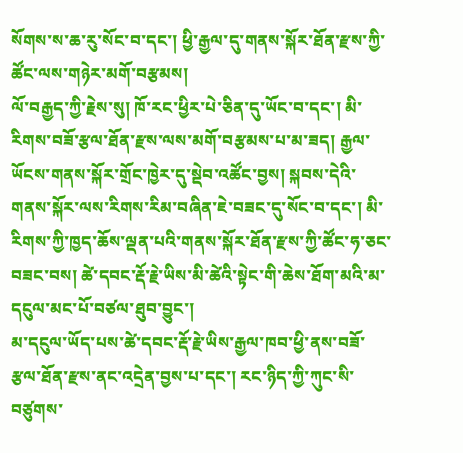སོགས་ས་ཆ་རུ་སོང་བ་དང་། ཕྱི་རྒྱལ་དུ་གནས་སྐོར་ཐོན་རྫས་ཀྱི་ཚོང་ལས་གཉེར་མགོ་བརྩམས།
ལོ་བརྒྱད་ཀྱི་རྗེས་སུ། ཁོ་རང་ཕྱིར་པེ་ཅིན་དུ་ཡོང་བ་དང་། མི་རིགས་བཟོ་རྩལ་ཐོན་རྫས་ལས་མགོ་བརྩམས་པ་མ་ཟད། རྒྱལ་ཡོངས་གནས་སྐོར་གྲོང་ཁྱེར་དུ་སྡེབ་འཚོང་བྱས། སྐབས་དེའི་གནས་སྐོར་ལས་རིགས་རིམ་བཞིན་ཇེ་བཟང་དུ་སོང་བ་དང་། མི་རིགས་ཀྱི་ཁྱད་ཆོས་ལྡན་པའི་གནས་སྐོར་ཐོན་རྫས་ཀྱི་ཚོང་ཧ་ཅང་བཟང་བས། ཚེ་དབང་རྡོ་རྗེ་ཡིས་མི་ཚེའི་སྟེང་གི་ཆེས་ཐོག་མའི་མ་དངུལ་མང་པོ་བཙལ་ཐུབ་བྱུང་།
མ་དངུལ་ཡོད་པས་ཚེ་དབང་རྡོ་རྗེ་ཡིས་རྒྱལ་ཁབ་ཕྱི་ནས་བཟོ་རྩལ་ཐོན་རྫས་ནང་འདྲེན་བྱས་པ་དང་། རང་ཉིད་ཀྱི་ཀུང་སི་བཙུགས་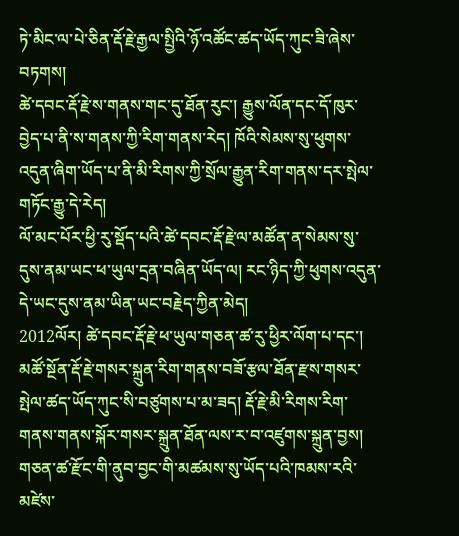ཏེ་མིང་ལ་པེ་ཅིན་རྡོ་རྗེ་རྒྱལ་སྤྱིའི་ཉོ་འཚོང་ཚད་ཡོད་ཀུང་ཟི་ཞེས་བཏགས།
ཚེ་དབང་རྡོ་རྗེ་ས་གནས་གང་དུ་ཐོན་རུང་། རྒྱུས་ལོན་དང་དོ་ཁུར་བྱེད་པ་ནི་ས་གནས་ཀྱི་རིག་གནས་རེད། ཁོའི་སེམས་སུ་ཕུགས་འདུན་ཞིག་ཡོད་པ་ནི་མི་རིགས་ཀྱི་སྲོལ་རྒྱུན་རིག་གནས་དར་སྤེལ་གཏོང་རྒྱུ་དེ་རེད།
ལོ་མང་པོར་ཕྱི་རུ་སྡོད་པའི་ཚེ་དབང་རྡོ་རྗེ་ལ་མཚོན་ན་སེམས་སུ་དུས་ནམ་ཡང་ཕ་ཡུལ་དྲན་བཞིན་ཡོད་ལ། རང་ཉིད་ཀྱི་ཕུགས་འདུན་དེ་ཡང་དུས་ནམ་ཡིན་ཡང་བརྗེད་ཀྱིན་མེད།
2012ལོར། ཚེ་དབང་རྡོ་རྗེ་ཕ་ཡུལ་གཅན་ཚ་རུ་ཕྱིར་ལོག་པ་དང་། མཚོ་སྔོན་རྡོ་རྗེ་གསར་སྐྲུན་རིག་གནས་བཟོ་རྩལ་ཐོན་རྫས་གསར་སྤེལ་ཚད་ཡོད་ཀུང་སི་བཙུགས་པ་མ་ཟད། རྡོ་རྗེ་མི་རིགས་རིག་གནས་གནས་སྐོར་གསར་སྐྲུན་ཐོན་ལས་ར་བ་འཛུགས་སྐྲུན་བྱས། གཅན་ཚ་རྫོང་གི་ནུབ་བྱང་གི་མཚམས་སུ་ཡོད་པའི་ཁམས་རའི་མཛེས་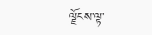ལྗོངས་ལྟ་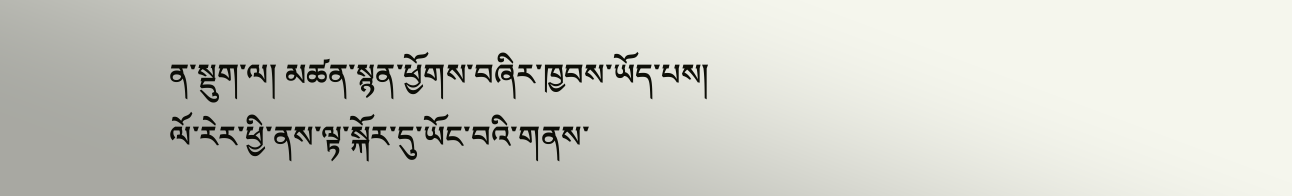ན་སྡུག་ལ། མཚན་སྙན་ཕྱོགས་བཞིར་ཁྱབས་ཡོད་པས། ལོ་རེར་ཕྱི་ནས་ལྟ་སྐོར་དུ་ཡོང་བའི་གནས་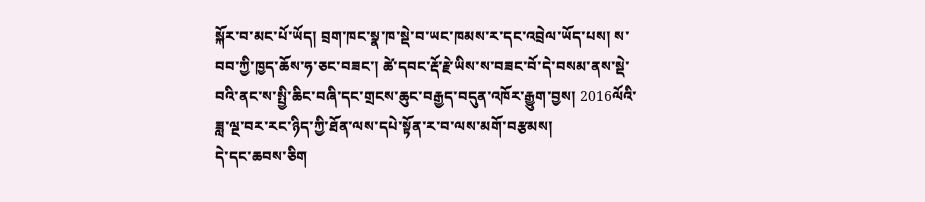སྐོར་བ་མང་པོ་ཡོད། བྲག་ཁང་སྣ་ཁ་སྡེ་བ་ཡང་ཁམས་ར་དང་འབྲེལ་ཡོད་པས། ས་བབ་ཀྱི་ཁྱད་ཆོས་ཧ་ཅང་བཟང་། ཚེ་དབང་རྡོ་རྗེ་ཡིས་ས་བཟང་བོ་དེ་བསམ་ནས་སྡེ་བའི་ནང་ས་སྤྱི་ཆིང་བཞི་དང་གྲངས་ཆུང་བརྒྱད་བདུན་འཁོར་རྒྱུག་བྱས། 2016ལོའི་ཟླ་ལྔ་བར་རང་ཉིད་ཀྱི་ཐོན་ལས་དཔེ་སྟོན་ར་བ་ལས་མགོ་བརྩམས།
དེ་དང་ཆབས་ཅིག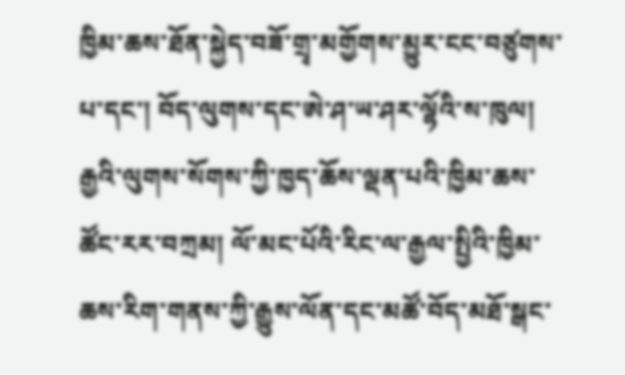ཁྱིམ་ཆས་ཐོན་སྐྱེད་བཟོ་གྲྭ་མགྱོགས་མྱུར་ངང་བཙུགས་པ་དང་། བོད་ལུགས་དང་ཨེ་ཤ་ཡ་ཤར་ལྷོའི་ས་ཁུལ། རྒྱའི་ལུགས་སོགས་ཀྱི་ཁྱད་ཆོས་ལྡན་པའི་ཁྱིམ་ཆས་ཚོང་རར་བཀྲམ། ལོ་མང་པོའི་རིང་ལ་རྒྱལ་སྤྱིའི་ཁྱིམ་ཆས་རིག་གནས་ཀྱི་རྒྱུས་ལོན་དང་མཚོ་བོད་མཐོ་སྒང་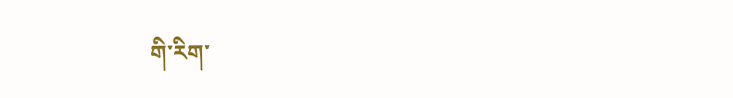གི་རིག་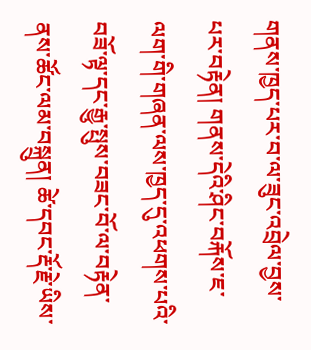གནས་ཁྱད་པར་བ་ལ་ཟུང་འབྲེལ་བྱས་པར་བརྟེན། གནས་དེའི་ཤིང་བརྐོས་ཇ་ལག་གི་གཞན་ལས་ཁྱད་དུ་འཕགས་པའི་བཟོ་ལྟ་དང་རྒྱུ་སྤུས་བཟང་བོ་ལ་བརྟེན་ནས་ཚོང་ལམ་བསྐྲུན། ཚེ་དབང་རྡོ་རྗེ་ཡིས་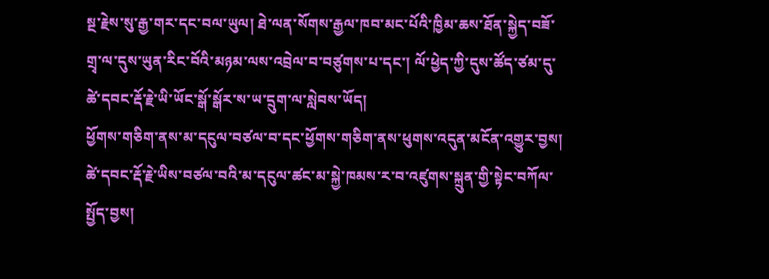སྔ་རྗེས་སུ་རྒྱ་གར་དང་བལ་ཡུལ། ཐེ་ལན་སོགས་རྒྱལ་ཁབ་མང་པོའི་ཁྱིམ་ཆས་ཐོན་སྐྱེད་བཟོ་གྲྭ་ལ་དུས་ཡུན་རིང་བོའི་མཉམ་ལས་འབྲེལ་བ་བཙུགས་པ་དང་། ལོ་ཕྱེད་ཀྱི་དུས་ཚོད་ཙམ་དུ་ཚེ་དབང་རྡོ་རྗེ་ཡི་ཡོང་སྒོ་སྒོར་ས་ཡ་དྲུག་ལ་སླེབས་ཡོད།
ཕྱོགས་གཅིག་ནས་མ་དངུལ་བཙལ་བ་དང་ཕྱོགས་གཅིག་ནས་ཕུགས་འདུན་མངོན་འགྱུར་བྱས། ཚེ་དབང་རྡོ་རྗེ་ཡིས་བཙལ་བའི་མ་དངུལ་ཚང་མ་སྐྱེ་ཁམས་ར་བ་འཛུགས་སྐྲུན་གྱི་སྟེང་བཀོལ་སྤྱོད་བྱས།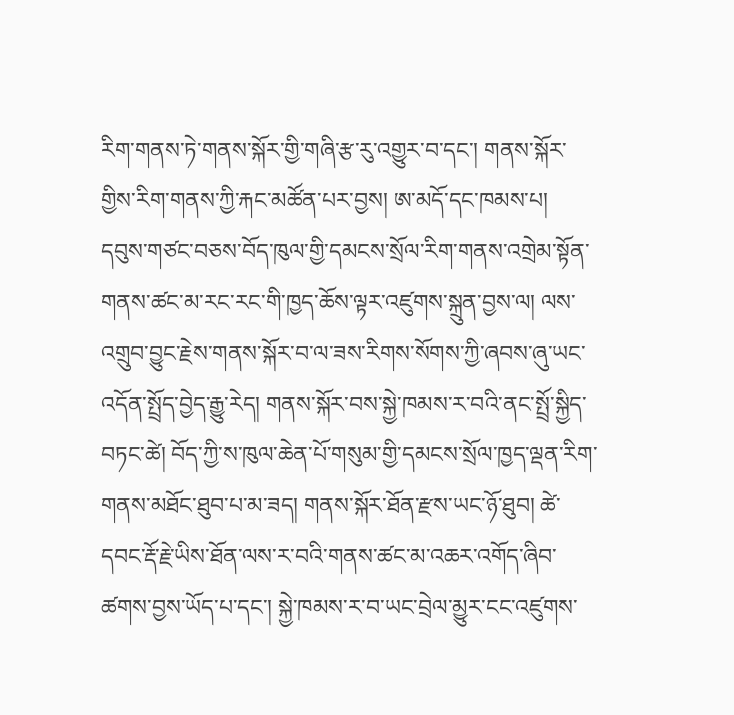རིག་གནས་ཏེ་གནས་སྐོར་གྱི་གཞི་རྩ་རུ་འགྱུར་བ་དང་། གནས་སྐོར་གྱིས་རིག་གནས་ཀྱི་རྐང་མཚོན་པར་བྱས། ཨ་མདོ་དང་ཁམས་པ། དབུས་གཙང་བཅས་བོད་ཁུལ་གྱི་དམངས་སྲོལ་རིག་གནས་འགྲེམ་སྟོན་གནས་ཚང་མ་རང་རང་གི་ཁྱད་ཆོས་ལྟར་འཛུགས་སྐྲུན་བྱས་ལ། ལས་འགྲུབ་བྱུང་རྗེས་གནས་སྐོར་བ་ལ་ཟས་རིགས་སོགས་ཀྱི་ཞབས་ཞུ་ཡང་འདོན་སྤྲོད་བྱེད་རྒྱུ་རེད། གནས་སྐོར་བས་སྐྱེ་ཁམས་ར་བའི་ནང་སྤྲོ་སྐྱིད་བཏང་ཚེ། བོད་ཀྱི་ས་ཁུལ་ཆེན་པོ་གསུམ་གྱི་དམངས་སྲོལ་ཁྱད་ལྡན་རིག་གནས་མཐོང་ཐུབ་པ་མ་ཟད། གནས་སྐོར་ཐོན་རྫས་ཡང་ཉོ་ཐུབ། ཚེ་དབང་རྡོ་རྗེ་ཡིས་ཐོན་ལས་ར་བའི་གནས་ཚང་མ་འཆར་འགོད་ཞིབ་ཚགས་བྱས་ཡོད་པ་དང་། སྐྱེ་ཁམས་ར་བ་ཡང་བྲེལ་མྱུར་ངང་འཛུགས་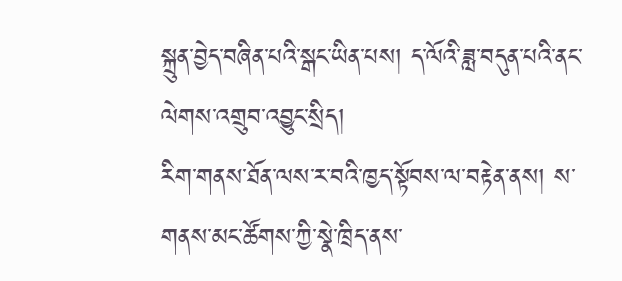སྐྲུན་བྱེད་བཞིན་པའི་སྒང་ཡིན་པས། ད་ལོའི་ཟླ་བདུན་པའི་ནང་ལེགས་འགྲུབ་འབྱུང་སྲིད།
རིག་གནས་ཐོན་ལས་ར་བའི་ཁྱད་སྟོབས་ལ་བརྟེན་ནས། ས་གནས་མང་ཚོགས་ཀྱི་སྣེ་ཁྲིད་ནས་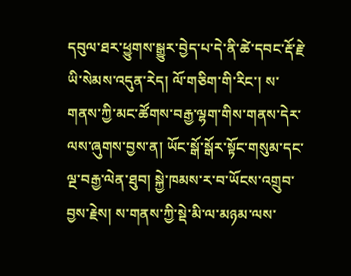དབུལ་ཐར་ཕྱུགས་སྒྱུར་བྱེད་པ་དེ་ནི་ཚེ་དབང་རྡོ་རྗེ་ཡི་སེམས་འདུན་རེད། ལོ་གཅིག་གི་རིང་། ས་གནས་ཀྱི་མང་ཚོགས་བརྒྱ་ལྷག་གིས་གནས་དེར་ལས་ཞུགས་བྱས་ན། ཡོང་སྒོ་སྒོར་སྟོང་གསུམ་དང་ལྔ་བརྒྱ་ལེན་ཐུབ། སྐྱེ་ཁམས་ར་བ་ཡོངས་འགྲུབ་བྱས་རྗེས། ས་གནས་ཀྱི་སྡེ་མི་ལ་མཉམ་ལས་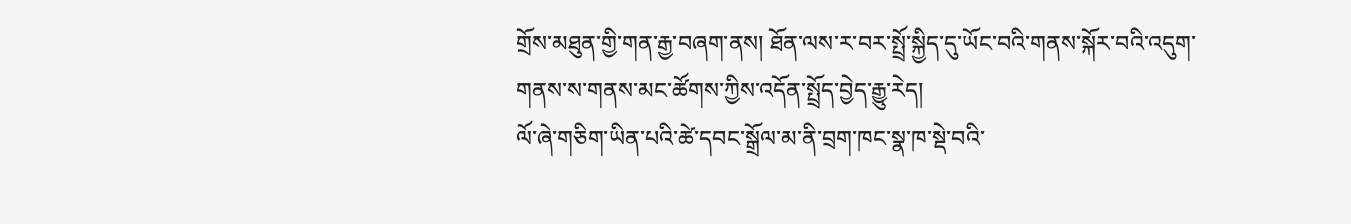གྲོས་མཐུན་གྱི་གན་རྒྱ་བཞག་ནས། ཐོན་ལས་ར་བར་སྤྲོ་སྐྱིད་དུ་ཡོང་བའི་གནས་སྐོར་བའི་འདུག་གནས་ས་གནས་མང་ཚོགས་ཀྱིས་འདོན་སྤྲོད་བྱེད་རྒྱུ་རེད།
ལོ་ཞེ་གཅིག་ཡིན་པའི་ཚེ་དབང་སྒྲོལ་མ་ནི་བྲག་ཁང་སྣ་ཁ་སྡེ་བའི་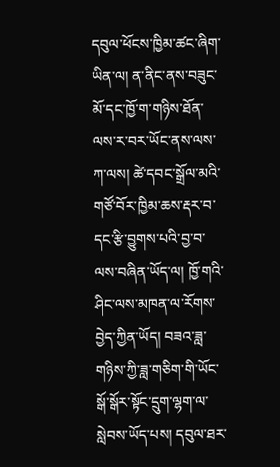དབུལ་ཕོངས་ཁྱིམ་ཚང་ཞིག་ཡིན་ལ། ན་ནིང་ནས་བཟུང་མོ་དང་ཁྱོ་ག་གཉིས་ཐོན་ལས་ར་བར་ཡོང་ནས་ལས་ཀ་ལས། ཚེ་དབང་སྒྲོལ་མའི་གཙོ་བོར་ཁྱིམ་ཆས་རྡར་བ་དང་རྩི་བྱུགས་པའི་བྱ་བ་ལས་བཞིན་ཡོད་ལ། ཁྱོ་གའི་ཤིང་ལས་མཁན་ལ་རོགས་བྱེད་ཀྱིན་ཡོད། བཟའ་ཟླ་གཉིས་ཀྱི་ཟླ་གཅིག་གི་ཡོང་སྒོ་སྒོར་སྟོང་དྲུག་ལྷག་ལ་སླེབས་ཡོད་པས། དབུལ་ཐར་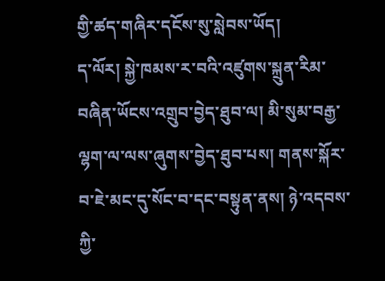གྱི་ཚད་གཞིར་དངོས་སུ་སླེབས་ཡོད།
ད་ལོར། སྐྱེ་ཁམས་ར་བའི་འཛུགས་སྐྲུན་རིམ་བཞིན་ཡོངས་འགྲུབ་བྱེད་ཐུབ་ལ། མི་སུམ་བརྒྱ་ལྷག་ལ་ལས་ཞུགས་བྱེད་ཐུབ་པས། གནས་སྐོར་བ་ཇེ་མང་དུ་སོང་བ་དང་བསྟུན་ནས། ཉེ་འདབས་ཀྱི་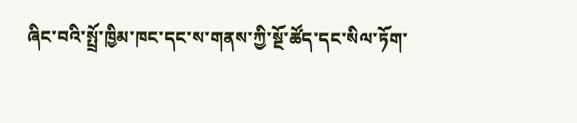ཞིང་བའི་སྤྲོ་ཁྱིམ་ཁང་དང་ས་གནས་ཀྱི་སྔོ་ཚོད་དང་སིལ་ཏོག་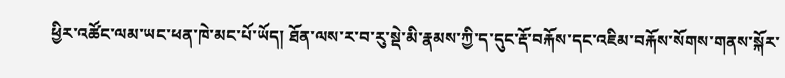ཕྱིར་འཚོང་ལམ་ཡང་ཕན་ཁེ་མང་པོ་ཡོད། ཐོན་ལས་ར་བ་རུ་སྡེ་མི་རྣམས་ཀྱི་ད་དུང་རྡོ་བརྐོས་དང་འཇིམ་བརྐོས་སོགས་གནས་སྐོར་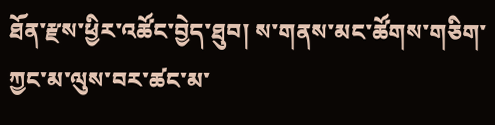ཐོན་རྫས་ཕྱིར་འཚོང་བྱེད་ཐུབ། ས་གནས་མང་ཚོགས་གཅིག་ཀྱང་མ་ལུས་བར་ཚང་མ་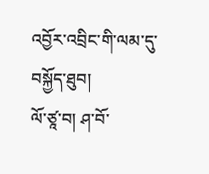འབྱོར་འབྲིང་གི་ལམ་དུ་བསྐྱོད་ཐུབ།
ལོ་ཙཱ་བ། ཤ་བོ་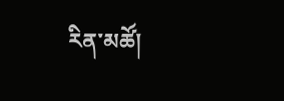རིན་མཚོ།